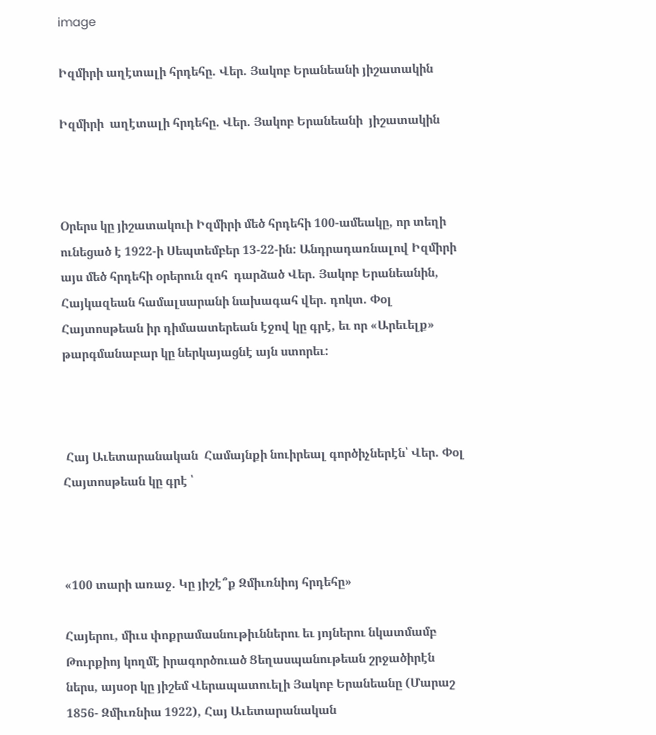image

Իզմիրի աղէտալի հրդեհը. Վեր. Յակոբ Երանեանի յիշատակին

Իզմիրի  աղէտալի հրդեհը. Վեր. Յակոբ Երանեանի  յիշատակին



Օրերս կը յիշատակուի Իզմիրի մեծ հրդեհի 100-ամեակը, որ տեղի ունեցած է 1922-ի Սեպտեմբեր 13-22-ին: Անդրադառնալով Իզմիրի այս մեծ հրդեհի օրերուն զոհ  դարձած Վեր. Յակոբ Երանեանին,  Հայկազեան համալսարանի նախագահ վեր. դոկտ. Փօլ Հայտոսթեան իր դիմաատերեան էջով կը գրէ, եւ որ «Արեւելք» թարգմանաբար կը ներկայացնէ այն ստորեւ:



 Հայ Աւետարանական  Համայնքի նուիրեալ գործիչներէն՝ Վեր. Փօլ Հայտոսթեան կը գրէ ՝



«100 տարի առաջ. Կը յիշէ՞ք Զմիւռնիոյ հրդեհը»

Հայերու, միւս փոքրամասնութիւններու եւ յոյներու նկատմամբ Թուրքիոյ կողմէ իրագործուած Ցեղասպանութեան շրջածիրէն ներս, այսօր կը յիշեմ Վերապատուելի Յակոբ Երանեանը (Մարաշ 1856- Զմիւռնիա 1922), Հայ Աւետարանական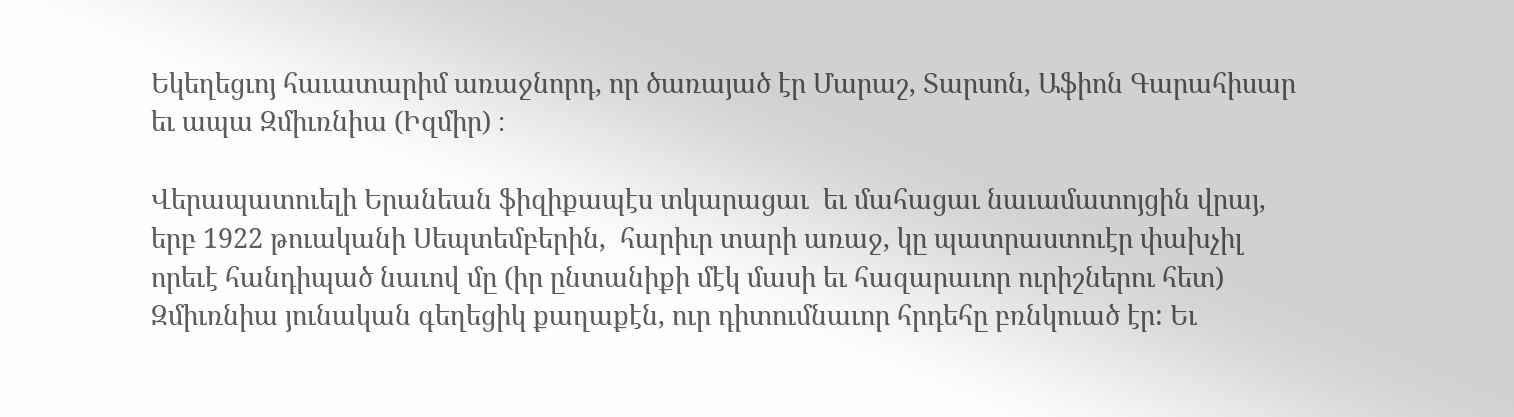Եկեղեցւոյ հաւատարիմ առաջնորդ, որ ծառայած էր Մարաշ, Տարսոն, Աֆիոն Գարահիսար եւ ապա Զմիւռնիա (Իզմիր) ։

Վերապատուելի Երանեան ֆիզիքապէս տկարացաւ  եւ մահացաւ նաւամատոյցին վրայ, երբ 1922 թուականի Սեպտեմբերին,  հարիւր տարի առաջ, կը պատրաստուէր փախչիլ որեւէ հանդիպած նաւով մը (իր ընտանիքի մէկ մասի եւ հազարաւոր ուրիշներու հետ) Զմիւռնիա յունական գեղեցիկ քաղաքէն, ուր դիտումնաւոր հրդեհը բռնկուած էր: Եւ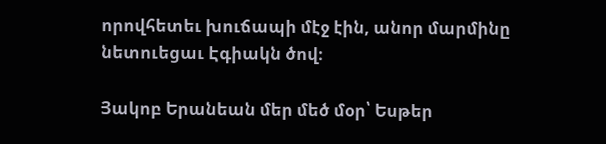որովհետեւ խուճապի մէջ էին, անոր մարմինը նետուեցաւ Էգիակն ծով։

Յակոբ Երանեան մեր մեծ մօր՝ Եսթեր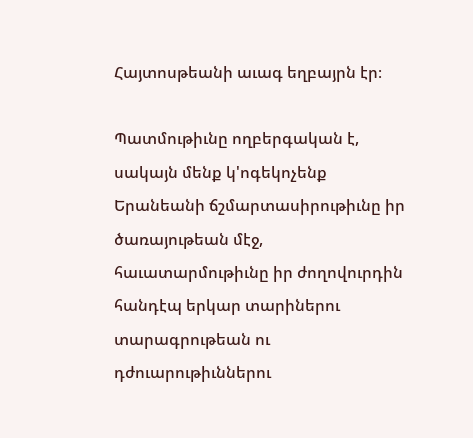Հայտոսթեանի աւագ եղբայրն էր։

Պատմութիւնը ողբերգական է, սակայն մենք կ'ոգեկոչենք Երանեանի ճշմարտասիրութիւնը իր ծառայութեան մէջ, հաւատարմութիւնը իր ժողովուրդին հանդէպ երկար տարիներու տարագրութեան ու դժուարութիւններու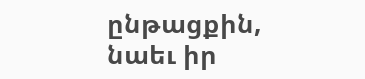ընթացքին, նաեւ իր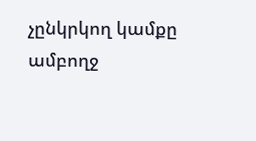չընկրկող կամքը ամբողջ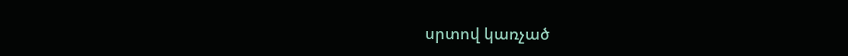սրտով կառչած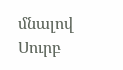մնալով  Սուրբ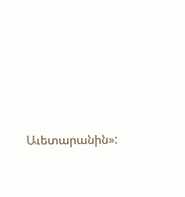Աւետարանին»: